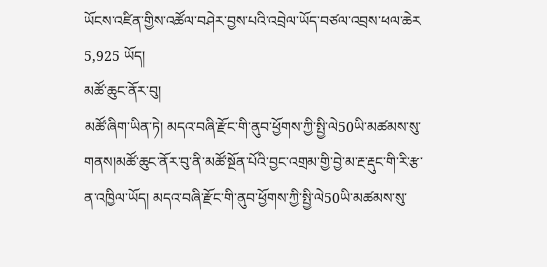ཡོངས་འཛིན་གྱིས་འཚོལ་བཤེར་བྱས་པའི་འབྲེལ་ཡོད་བཙལ་འབྲས་ཕལ་ཆེར 5,925 ཡོད།
མཚོ་ཆུང་ནོར་བུ།
མཚོ་ཞིག་ཡིན་ཏེ། མདའ་བཞི་རྫོང་གི་ནུབ་ཕྱོགས་ཀྱི་སྤྱི་ལེ50ཡི་མཚམས་སུ་གནས།མཚོ་ཆུང་ནོར་བུ་ནི་མཚོ་སྔོན་པོའི་བྱང་འགྲམ་གྱི་བྱེ་མ་རྔ་རྡུང་གི་རི་རྩ་ན་འཁྱིལ་ཡོད། མདའ་བཞི་རྫོང་གི་ནུབ་ཕྱོགས་ཀྱི་སྤྱི་ལེ50ཡི་མཚམས་སུ་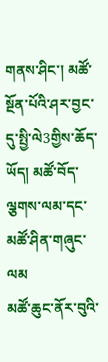གནས་ཤིང་། མཚོ་སྔོན་པོའི་ཤར་བྱང་དུ་སྤྱི་ལེ3གྱིས་ཆོད་ཡོད། མཚོ་བོད་ལྕགས་ལམ་དང་མཚོ་ཤིན་གཞུང་ལམ
མཚོ་ཆུང་ནོར་བུའི་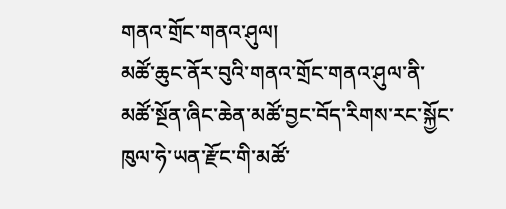གནའ་གྲོང་གནའ་ཤུལ།
མཚོ་ཆུང་ནོར་བུའི་གནའ་གྲོང་གནའ་ཤུལ་ནི་མཚོ་སྔོན་ཞིང་ཆེན་མཚོ་བྱང་བོད་རིགས་རང་སྐྱོང་ཁུལ་ཧེ་ཡན་རྫོང་གི་མཚོ་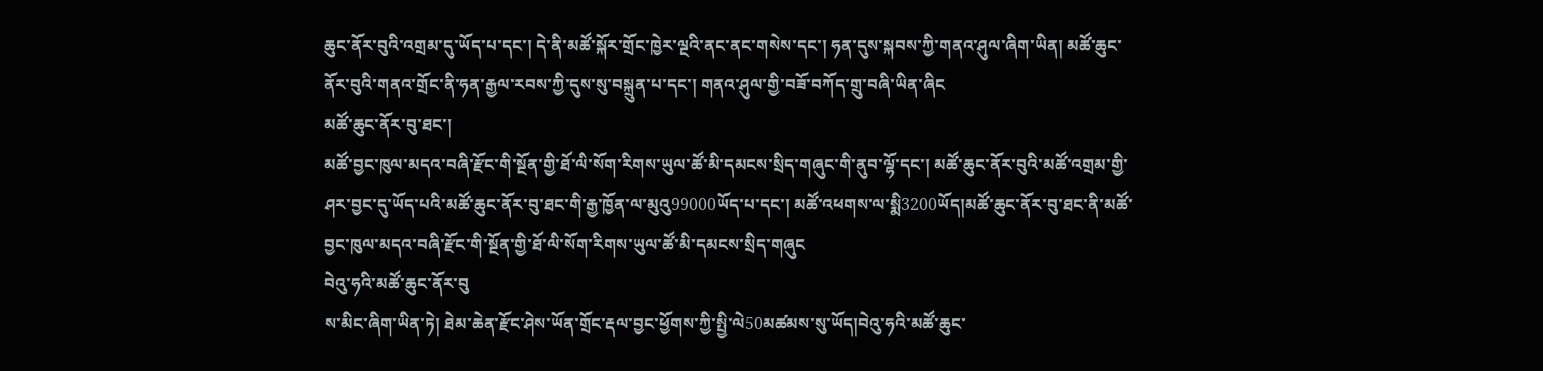ཆུང་ནོར་བུའི་འགྲམ་དུ་ཡོད་པ་དང་། དེ་ནི་མཚོ་སྐོར་གྲོང་ཁྱེར་ལྔའི་ནང་ནང་གསེས་དང་། ཧན་དུས་སྐབས་ཀྱི་གནའ་ཤུལ་ཞིག་ཡིན། མཚོ་ཆུང་ནོར་བུའི་གནའ་གྲོང་ནི་ཧན་རྒྱལ་རབས་ཀྱི་དུས་སུ་བསྐྲུན་པ་དང་། གནའ་ཤུལ་གྱི་བཟོ་བཀོད་གྲུ་བཞི་ཡིན་ཞིང
མཚོ་ཆུང་ནོར་བུ་ཐང་།
མཚོ་བྱང་ཁུལ་མདའ་བཞི་རྫོང་གི་སྔོན་གྱི་ཐོ་ལི་སོག་རིགས་ཡུལ་ཚོ་མི་དམངས་སྲིད་གཞུང་གི་ནུབ་ལྷོ་དང་། མཚོ་ཆུང་ནོར་བུའི་མཚོ་འགྲམ་གྱི་ཤར་བྱང་དུ་ཡོད་པའི་མཚོ་ཆུང་ནོར་བུ་ཐང་གི་རྒྱ་ཁྱོན་ལ་མུའུ99000ཡོད་པ་དང་། མཚོ་འཕགས་ལ་སྨི3200ཡོད།མཚོ་ཆུང་ནོར་བུ་ཐང་ནི་མཚོ་བྱང་ཁུལ་མདའ་བཞི་རྫོང་གི་སྔོན་གྱི་ཐོ་ལི་སོག་རིགས་ཡུལ་ཚོ་མི་དམངས་སྲིད་གཞུང
བེའུ་ཧའི་མཚོ་ཆུང་ནོར་བུ
ས་མིང་ཞིག་ཡིན་ཏེ། ཐེམ་ཆེན་རྫོང་ཤེས་ཡོན་གྲོང་རྡལ་བྱང་ཕྱོགས་ཀྱི་སྤྱི་ལེ50མཚམས་སུ་ཡོད།བེའུ་ཧའི་མཚོ་ཆུང་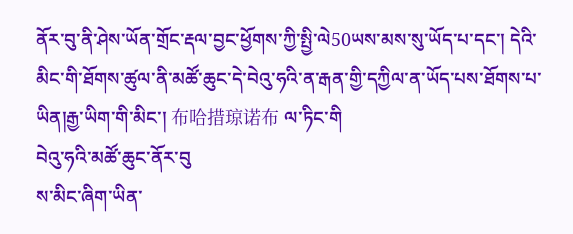ནོར་བུ་ནི་ཤེས་ཡོན་གྲོང་རྡལ་བྱང་ཕྱོགས་ཀྱི་སྤྱི་ལེ50ཡས་མས་སུ་ཡོད་པ་དང་། དེའི་མིང་གི་ཐོགས་ཚུལ་ནི་མཚོ་ཆུང་དེ་བེའུ་ཧའི་ན་རྒན་གྱི་དཀྱིལ་ན་ཡོད་པས་ཐོགས་པ་ཡིན།རྒྱ་ཡིག་གི་མིང་། 布哈措琼诺布 ལ་ཏིང་གི
བེའུ་ཧའི་མཚོ་ཆུང་ནོར་བུ
ས་མིང་ཞིག་ཡིན་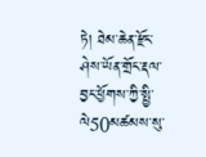ཏེ། ཐེམ་ཆེན་རྫོང་ཤེས་ཡོན་གྲོང་རྡལ་བྱང་ཕྱོགས་ཀྱི་སྤྱི་ལེ50མཚམས་སུ་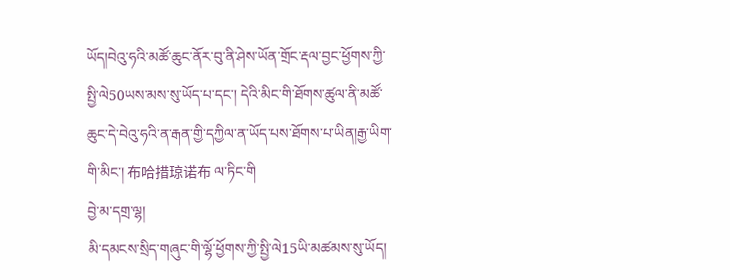ཡོད།བེའུ་ཧའི་མཚོ་ཆུང་ནོར་བུ་ནི་ཤེས་ཡོན་གྲོང་རྡལ་བྱང་ཕྱོགས་ཀྱི་སྤྱི་ལེ50ཡས་མས་སུ་ཡོད་པ་དང་། དེའི་མིང་གི་ཐོགས་ཚུལ་ནི་མཚོ་ཆུང་དེ་བེའུ་ཧའི་ན་རྒན་གྱི་དཀྱིལ་ན་ཡོད་པས་ཐོགས་པ་ཡིན།རྒྱ་ཡིག་གི་མིང་། 布哈措琼诺布 ལ་ཏིང་གི
བྱེ་མ་དགྲ་ལྷ།
མི་དམངས་སྲིད་གཞུང་གི་ལྷོ་ཕྱོགས་ཀྱི་སྤྱི་ལེ15ཡི་མཚམས་སུ་ཡོད།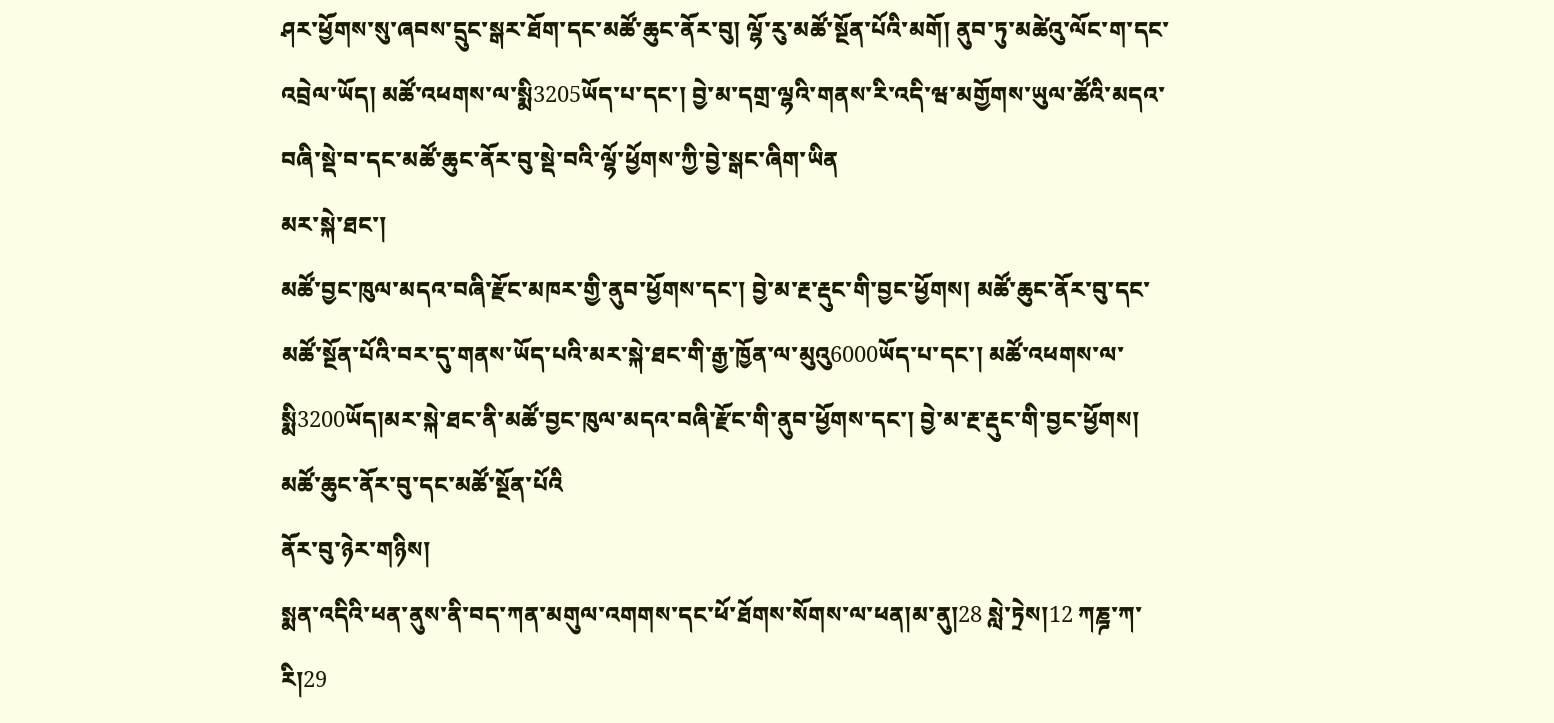ཤར་ཕྱོགས་སུ་ཞབས་དྲུང་སྒར་ཐོག་དང་མཚོ་ཆུང་ནོར་བུ། ལྷོ་རུ་མཚོ་སྔོན་པོའི་མགོ། ནུབ་ཏུ་མཚེའུ་ལོང་ག་དང་འབྲེལ་ཡོད། མཚོ་འཕགས་ལ་སྨི3205ཡོད་པ་དང་། བྱེ་མ་དགྲ་ལྷའི་གནས་རི་འདི་ཝ་མགྱོགས་ཡུལ་ཚོའི་མདའ་བཞི་སྡེ་བ་དང་མཚོ་ཆུང་ནོར་བུ་སྡེ་བའི་ལྷོ་ཕྱོགས་ཀྱི་བྱེ་སྒང་ཞིག་ཡིན
མར་སྐེ་ཐང་།
མཚོ་བྱང་ཁུལ་མདའ་བཞི་རྫོང་མཁར་གྱི་ནུབ་ཕྱོགས་དང་། བྱེ་མ་རྔ་རྡུང་གི་བྱང་ཕྱོགས། མཚོ་ཆུང་ནོར་བུ་དང་མཚོ་སྔོན་པོའི་བར་དུ་གནས་ཡོད་པའི་མར་སྐེ་ཐང་གི་རྒྱ་ཁྱོན་ལ་མུའུ6000ཡོད་པ་དང་། མཚོ་འཕགས་ལ་སྨི3200ཡོད།མར་སྐེ་ཐང་ནི་མཚོ་བྱང་ཁུལ་མདའ་བཞི་རྫོང་གི་ནུབ་ཕྱོགས་དང་། བྱེ་མ་རྔ་རྡུང་གི་བྱང་ཕྱོགས། མཚོ་ཆུང་ནོར་བུ་དང་མཚོ་སྔོན་པོའི
ནོར་བུ་ཉེར་གཉིས།
སྨན་འདིའི་ཕན་ནུས་ནི་བད་ཀན་མགུལ་འགགས་དང་ཕོ་ཐོགས་སོགས་ལ་ཕན།མ་ནུ།28 སླེ་ཏྲེས།12 ཀཎྜ་ཀ་རི།29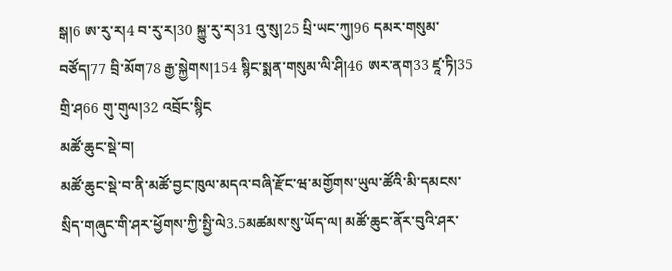སྒ།6 ཨ་རུ་ར།4 བ་རུ་ར།30 སྐྱུ་རུ་ར།31 འུ་སུ།25 པྲི་ཡང་ཀུ།96 དམར་གསུམ་བཙོད།77 བྲི་མོག78 རྒྱ་སྐྱེགས།154 སྙིང་སྨན་གསུམ་ལི་ཤི།46 ཨར་ནག33 ཛཱ་ཏི།35 གྲི་ཤ66 གུ་གུལ།32 འབྲོང་སྙིང
མཚོ་ཆུང་སྡེ་བ།
མཚོ་ཆུང་སྡེ་བ་ནི་མཚོ་བྱང་ཁུལ་མདའ་བཞི་རྫོང་ཝ་མགྱོགས་ཡུལ་ཚོའི་མི་དམངས་སྲིད་གཞུང་གི་ཤར་ཕྱོགས་ཀྱི་སྤྱི་ལེ3.5མཚམས་སུ་ཡོད་ལ། མཚོ་ཆུང་ནོར་བུའི་ཤར་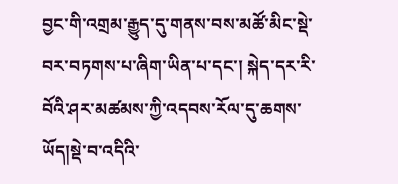བྱང་གི་འགྲམ་རྒྱུད་དུ་གནས་བས་མཚོ་མིང་སྡེ་བར་བཏགས་པ་ཞིག་ཡིན་པ་དང་། སྐེད་དར་རི་བོའི་ཤར་མཚམས་ཀྱི་འདབས་རོལ་དུ་ཆགས་ཡོད།སྡེ་བ་འདིའི་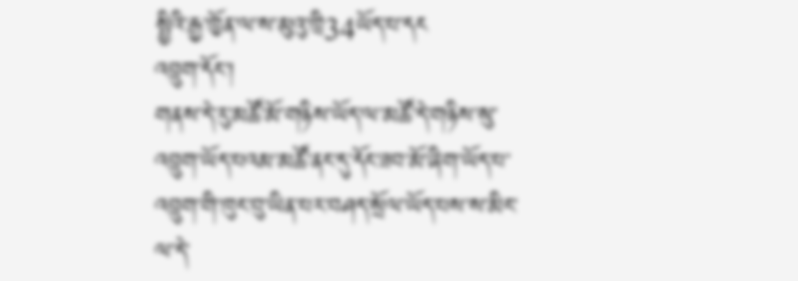སྤྱིའི་རྒྱ་ཁྱོན་ལ་ས་མུའུ་ཁྲི34ཡོད་པ་དང
འབྲུག་དོང་།
གནས་དེ་རུ་མཚོ་མོ་གཉིས་ཡོད་ལ་མཚོ་དེ་གཉིས་སུ་འབྲུག་ཡོད་པའམ་མཚོ་ནང་དུ་དོང་ཟབ་མོ་ཞིག་ཡོད་པ་འབྲུག་གི་ཁུང་བུ་ཡིན་པར་བཤད་སྲོལ་ཡོད་པས་ས་མིང་ལ་དེ་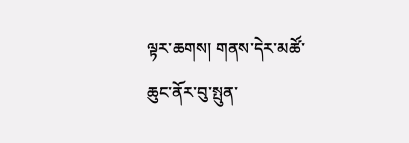ལྟར་ཆགས། གནས་དེར་མཚོ་ཆུང་ནོར་བུ་སྤུན་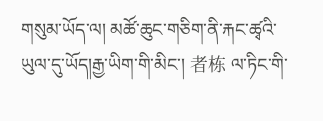གསུམ་ཡོད་ལ། མཚོ་ཆུང་གཅིག་ནི་རྐང་ཚྭའི་ཡུལ་དུ་ཡོད།རྒྱ་ཡིག་གི་མིང་། 者栋 ལ་ཏིང་གི་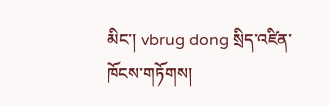མིང་། vbrug dong སྲིད་འཛིན་ཁོངས་གཏོགས།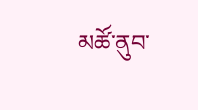མཚོ་ནུབ་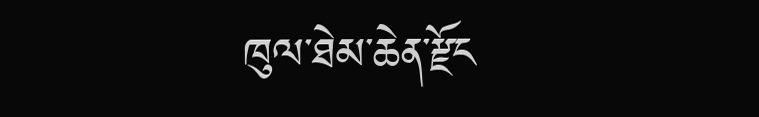ཁུལ་ཐེམ་ཆེན་རྫོང